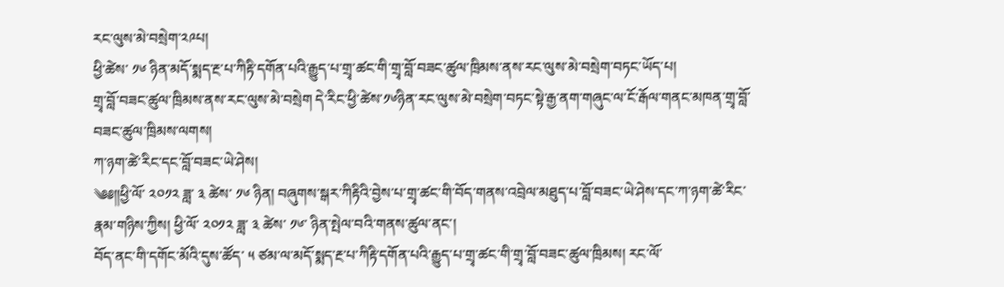རང་ལུས་མེ་བསྲེག་༢༩པ།
ཕྱི་ཚེས་ ༡༦ ཉིན་མདོ་སྨད་རྔ་པ་ཀིརྟི་དགོན་པའི་རྒྱུད་པ་གྲྭ་ཚང་གི་གྲྭ་བློ་བཟང་ཚུལ་ཁྲིམས་ནས་རང་ལུས་མེ་བསྲེག་བཏང་ཡོད་པ།
གྲྭ་བློ་བཟང་ཚུལ་ཁྲིམས་ནས་རང་ལུས་མེ་བསྲེག དེ་རིང་ཕྱི་ཚེས་༡༦ཉིན་རང་ལུས་མེ་བསྲེག་བཏང་སྟེ་རྒྱ་ནག་གཞུང་ལ་ངོ་རྒོལ་གནང་མཁན་གྲྭ་བློ་བཟང་ཚུལ་ཁྲིམས་ལགས།
ཀ་ཉག་ཚེ་རིང་དང་བློ་བཟང་ཡེ་ཤེས།
༄༅༎ཕྱི་ལོ་ ༢༠༡༢ ཟླ་ ༣ ཚེས་ ༡༦ ཉིན། བཞུགས་སྒར་ཀིརྟིའི་བྱེས་པ་གྲྭ་ཚང་གི་བོད་གནས་འབྲེལ་མཐུད་པ་བློ་བཟང་ཡེ་ཤེས་དང་ཀ་ཉག་ཚེ་རིང་རྣམ་གཉིས་ཀྱིས། ཕྱི་ལོ་ ༢༠༡༢ ཟླ་ ༣ ཚེས་ ༡༦་ ཉིན་སྤེལ་བའི་གནས་ཚུལ་ནང་།
བོད་ནང་གི་དགོང་མོའི་དུས་ཚོད་ ༥ ཙམ་ལ་མདོ་སྨད་རྔ་པ་ཀིརྟི་དགོན་པའི་རྒྱུད་པ་གྲྭ་ཚང་གི་གྲྭ་བློ་བཟང་ཚུལ་ཁྲིམས། རང་ལོ་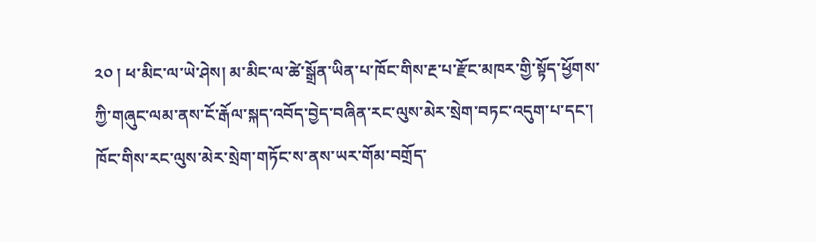༢༠ ། ཕ་མིང་ལ་ཡེ་ཤེས། མ་མིང་ལ་ཚེ་སྒྲོན་ཡིན་པ་ཁོང་གིས་རྔ་པ་རྫོང་མཁར་གྱི་སྟོད་ཕྱོགས་ཀྱི་གཞུང་ལམ་ནས་ངོ་རྒོལ་སྐད་འབོད་བྱེད་བཞིན་རང་ལུས་མེར་སྲེག་བཏང་འདུག་པ་དང་། ཁོང་གིས་རང་ལུས་མེར་སྲེག་གཏོང་ས་ནས་ཡར་གོམ་བགྲོད་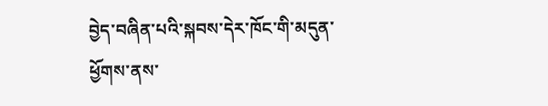བྱེད་བཞིན་པའི་སྐབས་དེར་ཁོང་གི་མདུན་ཕྱོགས་ནས་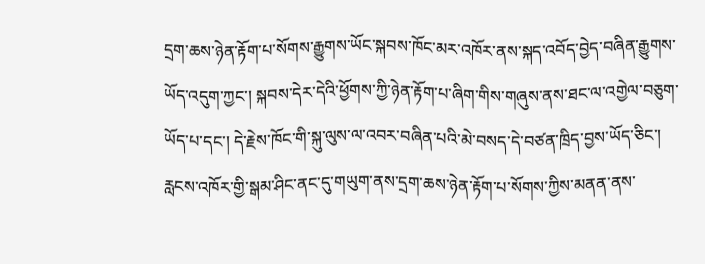དྲག་ཆས་ཉེན་རྟོག་པ་སོགས་རྒྱུགས་ཡོང་སྐབས་ཁོང་མར་འཁོར་ནས་སྐད་འབོད་བྱེད་བཞིན་རྒྱུགས་ཡོད་འདུག་ཀྱང་། སྐབས་དེར་དེའི་ཕྱོགས་ཀྱི་ཉེན་རྟོག་པ་ཞིག་གིས་གཞུས་ནས་ཐང་ལ་འགྱེལ་བཅུག་ཡོད་པ་དང་། དེ་རྗེས་ཁོང་གི་སྐུ་ལུས་ལ་འབར་བཞིན་པའི་མེ་བསད་དེ་བཙན་ཁྲིད་བྱས་ཡོད་ཅིང་། རླངས་འཁོར་གྱི་སྒམ་ཤིང་ནང་དུ་གཡུག་ནས་དྲག་ཆས་ཉེན་རྟོག་པ་སོགས་ཀྱིས་མནན་ནས་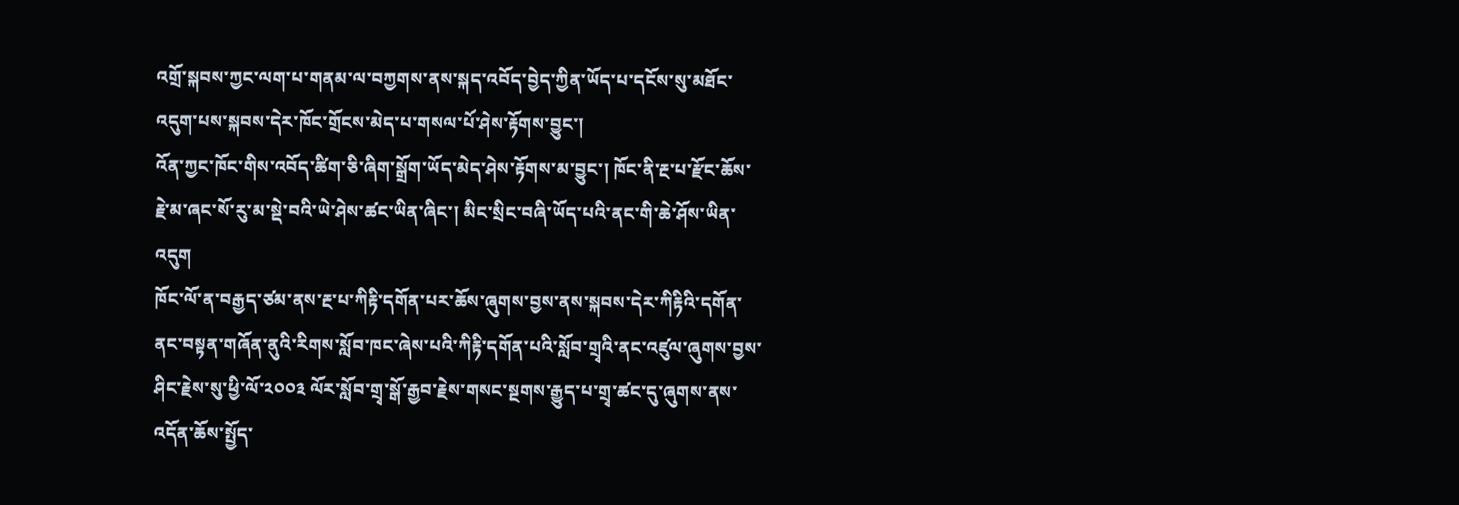འགྲོ་སྐབས་ཀྱང་ལག་པ་གནམ་ལ་བཀྱགས་ནས་སྐད་འབོད་བྱེད་ཀྱིན་ཡོད་པ་དངོས་སུ་མཐོང་འདུག་པས་སྐབས་དེར་ཁོང་གྲོངས་མེད་པ་གསལ་པོ་ཤེས་རྟོགས་བྱུང་།
འོན་ཀྱང་ཁོང་གིས་འབོད་ཚིག་ཅི་ཞིག་སྒྲོག་ཡོད་མེད་ཤེས་རྟོགས་མ་བྱུང་། ཁོང་ནི་རྔ་པ་རྫོང་ཆོས་རྗེ་མ་ཞང་སོ་རུ་མ་སྡེ་བའི་ཡེ་ཤེས་ཚང་ཡིན་ཞིང་། མིང་སྲིང་བཞི་ཡོད་པའི་ནང་གི་ཆེ་ཤོས་ཡིན་འདུག
ཁོང་ལོ་ན་བརྒྱད་ཙམ་ནས་རྔ་པ་ཀིརྟི་དགོན་པར་ཆོས་ཞུགས་བྱས་ནས་སྐབས་དེར་ཀིརྟིའི་དགོན་ནང་བསྟན་གཞོན་ནུའི་རིགས་སློབ་ཁང་ཞེས་པའི་ཀིརྟི་དགོན་པའི་སློབ་གྲྭའི་ནང་འཛུལ་ཞུགས་བྱས་ཤིང་རྗེས་སུ་ཕྱི་ལོ་༢༠༠༣ ལོར་སློབ་གྲྭ་སྒོ་རྒྱབ་རྗེས་གསང་སྔགས་རྒྱུད་པ་གྲྭ་ཚང་དུ་ཞུགས་ནས་འདོན་ཆོས་སྤྱོད་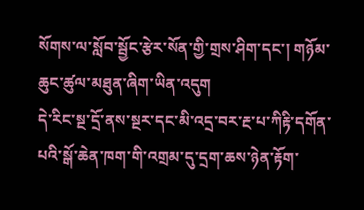སོགས་ལ་སློབ་སྦྱོང་རྩེར་སོན་གྱི་གྲས་ཤིག་དང་། གཉོམ་ཆུང་ཚུལ་མཐུན་ཞིག་ཡིན་འདུག
དེ་རིང་སྔ་དྲོ་ནས་སྔར་དང་མི་འདྲ་བར་རྔ་པ་ཀིརྟི་དགོན་པའི་སྒོ་ཆེན་ཁག་གི་འགྲམ་དུ་དྲག་ཆས་ཉེན་རྟོག་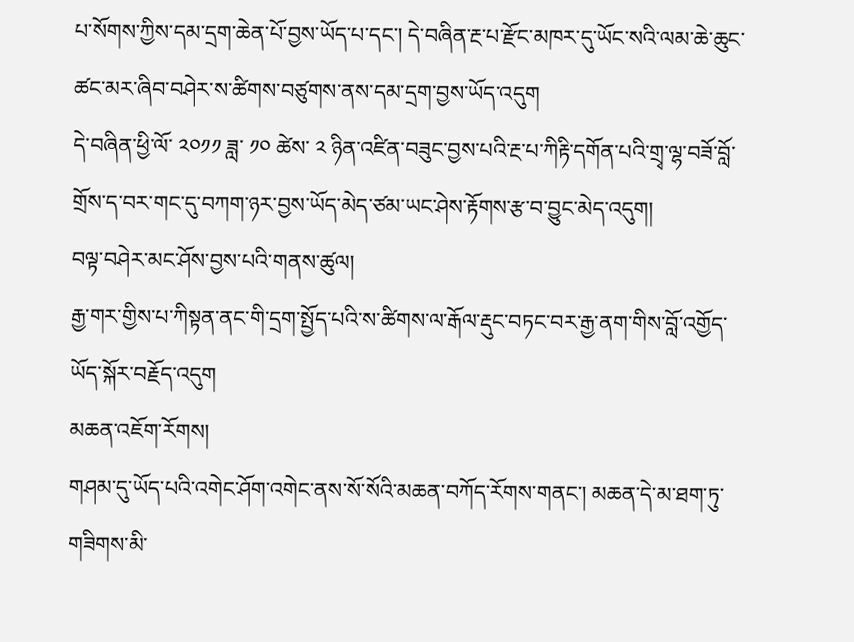པ་སོགས་ཀྱིས་དམ་དྲག་ཆེན་པོ་བྱས་ཡོད་པ་དང་། དེ་བཞིན་རྔ་པ་རྫོང་མཁར་དུ་ཡོང་སའི་ལམ་ཆེ་ཆུང་ཚང་མར་ཞིབ་བཤེར་ས་ཚིགས་བཙུགས་ནས་དམ་དྲག་བྱས་ཡོད་འདུག
དེ་བཞིན་ཕྱི་ལོ་ ༢༠༡༡ ཟླ་ ༡༠ ཚེས་ ༢ ཉིན་འཛིན་བཟུང་བྱས་པའི་རྔ་པ་ཀིརྟི་དགོན་པའི་གྲྭ་ལྷ་བཟོ་བློ་གྲོས་ད་བར་གང་དུ་བཀག་ཉར་བྱས་ཡོད་མེད་ཙམ་ཡང་ཤེས་རྟོགས་རྩ་བ་བྱུང་མེད་འདུག།
བལྟ་བཤེར་མང་ཤོས་བྱས་པའི་གནས་ཚུལ།
རྒྱ་གར་གྱིས་པ་ཀིསྟན་ནང་གི་དྲག་སྤྱོད་པའི་ས་ཚིགས་ལ་རྒོལ་རྡུང་བཏང་བར་རྒྱ་ནག་གིས་བློ་འགྱོད་ཡོད་སྐོར་བརྗོད་འདུག
མཆན་འཇོག་རོགས།
གཤམ་དུ་ཡོད་པའི་འགེང་ཤོག་འགེང་ནས་སོ་སོའི་མཆན་བཀོད་རོགས་གནང་། མཆན་དེ་མ་ཐག་ཏུ་གཟིགས་མི་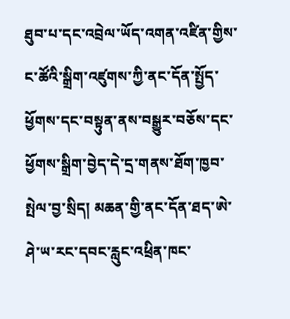ཐུབ་པ་དང་འབྲེལ་ཡོད་འགན་འཛིན་གྱིས་ང་ཚོའི་སྒྲིག་འཛུགས་ཀྱི་ནང་དོན་སྤྱོད་ཕྱོགས་དང་བསྟུན་ནས་བསྒྱུར་བཅོས་དང་ཕྱོགས་སྒྲིག་བྱེད་དེ་དྲ་གནས་ཐོག་ཁྱབ་སྤེལ་བྱ་སྲིད། མཆན་གྱི་ནང་དོན་ཐད་ཨེ་ཤེ་ཡ་རང་དབང་རླུང་འཕྲིན་ཁང་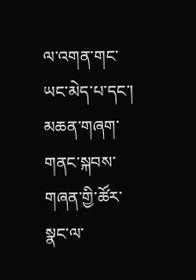ལ་འགན་གང་ཡང་མེད་པ་དང་། མཆན་གཞག་གནང་སྐབས་གཞན་གྱི་ཚོར་སྣང་ལ་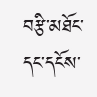བརྩི་མཐོང་དང་དངོས་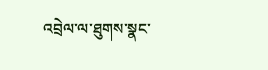འབྲེལ་ལ་ཐུགས་སྣང་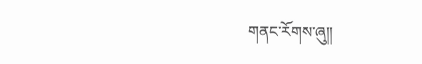གནང་རོགས་ཞུ༎